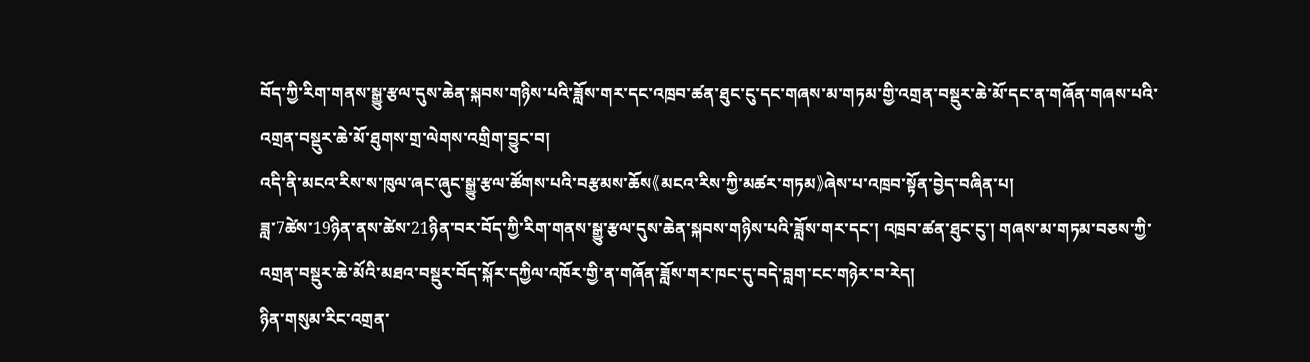བོད་ཀྱི་རིག་གནས་སྒྱུ་རྩལ་དུས་ཆེན་སྐབས་གཉིས་པའི་ཟློས་གར་དང་འཁྲབ་ཚན་ཐུང་ངུ་དང་གཞས་མ་གཏམ་གྱི་འགྲན་བསྡུར་ཆེ་མོ་དང་ན་གཞོན་གཞས་པའི་འགྲན་བསྡུར་ཆེ་མོ་ཐུགས་གྲ་ལེགས་འགྲིག་བྱུང་བ།
འདི་ནི་མངའ་རིས་ས་ཁུལ་ཞང་ཞུང་སྒྱུ་རྩལ་ཚོགས་པའི་བརྩམས་ཆོས《མངའ་རིས་ཀྱི་མཚར་གཏམ》ཞེས་པ་འཁྲབ་སྟོན་བྱེད་བཞིན་པ།
ཟླ་7ཚེས་19ཉིན་ནས་ཚེས་21ཉིན་བར་བོད་ཀྱི་རིག་གནས་སྒྱུ་རྩལ་དུས་ཆེན་སྐབས་གཉིས་པའི་ཟློས་གར་དང་། འཁྲབ་ཚན་ཐུང་ངུ་། གཞས་མ་གཏམ་བཅས་ཀྱི་འགྲན་བསྡུར་ཆེ་མོའི་མཐའ་བསྡུར་བོད་སྐོར་དཀྱིལ་འཁོར་གྱི་ན་གཞོན་ཟློས་གར་ཁང་དུ་བདེ་བླག་ངང་གཉེར་བ་རེད།
ཉིན་གསུམ་རིང་འགྲན་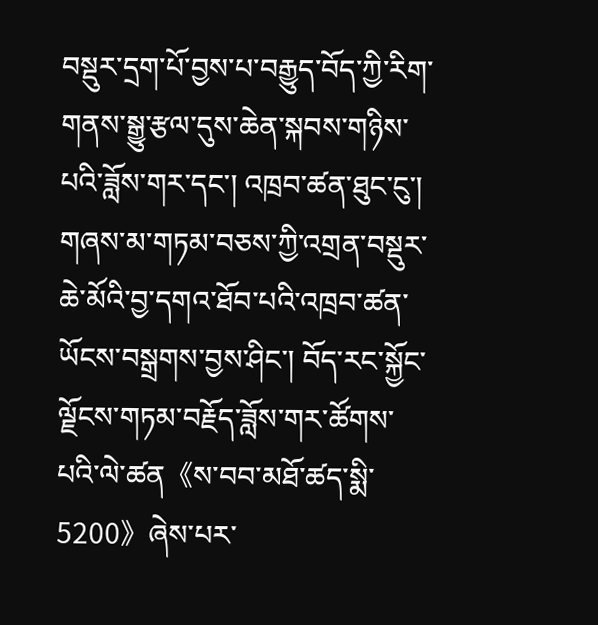བསྡུར་དྲག་པོ་བྱས་པ་བརྒྱུད་བོད་ཀྱི་རིག་གནས་སྒྱུ་རྩལ་དུས་ཆེན་སྐབས་གཉིས་པའི་ཟློས་གར་དང་། འཁྲབ་ཚན་ཐུང་ངུ་། གཞས་མ་གཏམ་བཅས་ཀྱི་འགྲན་བསྡུར་ཆེ་མོའི་བྱ་དགའ་ཐོབ་པའི་འཁྲབ་ཚན་ཡོངས་བསྒྲགས་བྱས་ཤིང་། བོད་རང་སྐྱོང་ལྗོངས་གཏམ་བརྗོད་ཟློས་གར་ཚོགས་པའི་ལེ་ཚན《ས་བབ་མཐོ་ཚད་སྨི་5200》ཞེས་པར་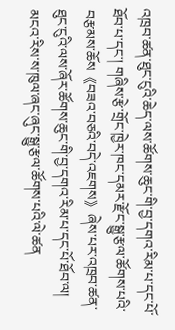འཁྲབ་ཚན་ཐུང་ངུའི་ཆེད་ལས་ཚོགས་ཆུང་གི་བྱ་དགའ་རིམ་པ་དང་པོ་ཐོབ་པ་དང་། གཞིས་རྩེ་གྲོང་ཁྱེར་ཁང་དམར་རྫོང་སྒྱུ་རྩལ་ཚོགས་པའི་བརྩམས་ཆོས《བཟའ་བཅའི་བདེ་འཇགས》ཞེས་པར་འཁྲབ་ཚན་ཐུང་ངུའི་ལས་ཞོར་ཚོགས་ཆུང་གི་བྱ་དགའ་རིམ་པ་དང་པོ་ཐོབ་ལ། མངའ་རིས་ས་ཁུལ་ཞང་ཞུང་སྒྱུ་རྩལ་ཚོགས་པའི་ལེ་ཚན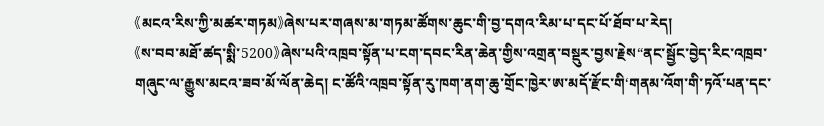《མངའ་རིས་ཀྱི་མཚར་གཏམ》ཞེས་པར་གཞས་མ་གཏམ་ཚོགས་ཆུང་གི་བྱ་དགའ་རིམ་པ་དང་པོ་ཐོབ་པ་རེད།
《ས་བབ་མཐོ་ཚད་སྨི་5200》ཞེས་པའི་འཁྲབ་སྟོན་པ་ངག་དབང་རིན་ཆེན་གྱིས་འགྲན་བསྡུར་བྱས་རྗེས“ནང་སྦྱོང་བྱེད་རིང་འཁྲབ་གཞུང་ལ་རྒྱུས་མངའ་ཟབ་མོ་ལོན་ཆེད། ང་ཚོའི་འཁྲབ་སྟོན་རུ་ཁག་ནག་ཆུ་གྲོང་ཁྱེར་ཨ་མདོ་རྫོང་གི‘གནམ་འོག་གི་ཏའོ་པན་དང་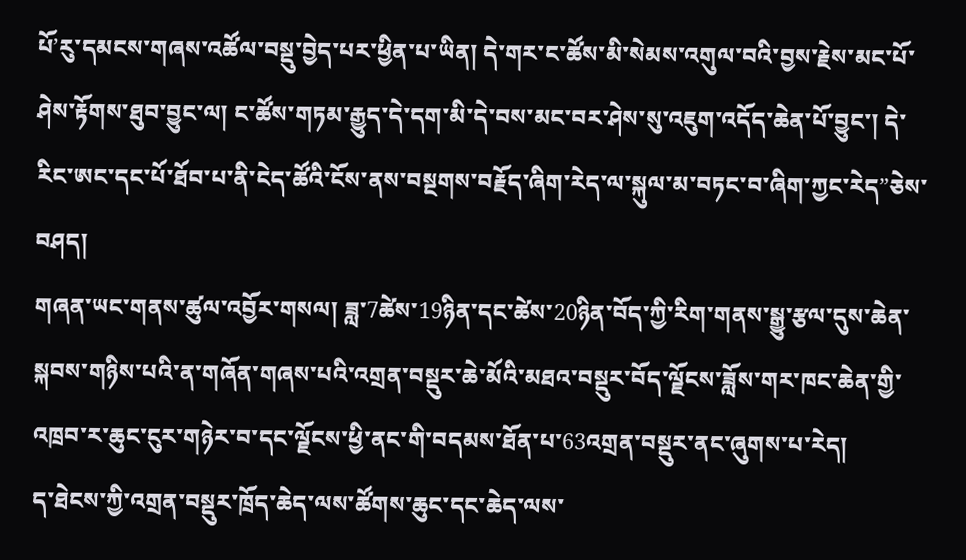པོ’རུ་དམངས་གཞས་འཚོལ་བསྡུ་བྱེད་པར་ཕྱིན་པ་ཡིན། དེ་གར་ང་ཚོས་མི་སེམས་འགུལ་བའི་བྱས་རྗེས་མང་པོ་ཤེས་རྟོགས་ཐུབ་བྱུང་ལ། ང་ཚོས་གཏམ་རྒྱུད་དེ་དག་མི་དེ་བས་མང་བར་ཤེས་སུ་འཇུག་འདོད་ཆེན་པོ་བྱུང་། དེ་རིང་ཨང་དང་པོ་ཐོབ་པ་ནི་ངེད་ཚོའི་ངོས་ནས་བསྔགས་བརྗོད་ཞིག་རེད་ལ་སྐུལ་མ་བཏང་བ་ཞིག་ཀྱང་རེད”ཅེས་བཤད།
གཞན་ཡང་གནས་ཚུལ་འབྱོར་གསལ། ཟླ་7ཚེས་19ཉིན་དང་ཚེས་20ཉིན་བོད་ཀྱི་རིག་གནས་སྒྱུ་རྩལ་དུས་ཆེན་སྐབས་གཉིས་པའི་ན་གཞོན་གཞས་པའི་འགྲན་བསྡུར་ཆེ་མོའི་མཐའ་བསྡུར་བོད་ལྗོངས་ཟློས་གར་ཁང་ཆེན་གྱི་འཁྲབ་ར་ཆུང་ངུར་གཉེར་བ་དང་ལྗོངས་ཕྱི་ནང་གི་བདམས་ཐོན་པ་63འགྲན་བསྡུར་ནང་ཞུགས་པ་རེད།
ད་ཐེངས་ཀྱི་འགྲན་བསྡུར་ཁྲོད་ཆེད་ལས་ཚོགས་ཆུང་དང་ཆེད་ལས་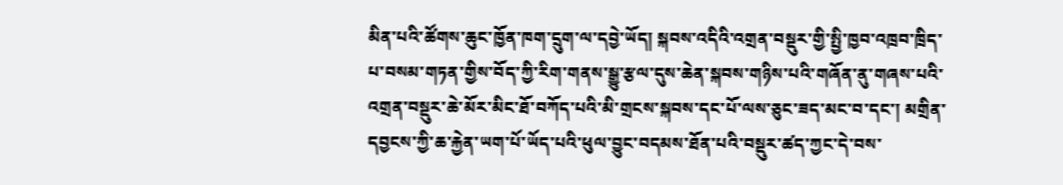མིན་པའི་ཚོགས་ཆུང་ཁྱོན་ཁག་དྲུག་ལ་དབྱེ་ཡོད། སྐབས་འདིའི་འགྲན་བསྡུར་གྱི་སྤྱི་ཁྱབ་འཁྲབ་ཁྲིད་པ་བསམ་གཏན་གྱིས་བོད་ཀྱི་རིག་གནས་སྒྱུ་རྩལ་དུས་ཆེན་སྐབས་གཉིས་པའི་གཞོན་ནུ་གཞས་པའི་འགྲན་བསྡུར་ཆེ་མོར་མིང་ཐོ་བཀོད་པའི་མི་གྲངས་སྐབས་དང་པོ་ལས་ཅུང་ཟད་མང་བ་དང་། མགྲིན་དབྱངས་ཀྱི་ཆ་རྐྱེན་ཡག་པོ་ཡོད་པའི་ཕུལ་བྱུང་བདམས་ཐོན་པའི་བསྡུར་ཚད་ཀྱང་དེ་བས་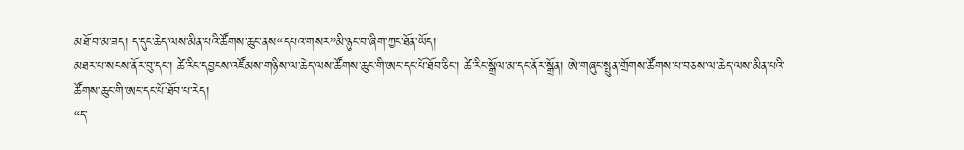མཐོ་བ་མ་ཟད། ད་དུང་ཆེད་ལས་མིན་པའི་ཚོགས་ཆུང་ནས“དཔའ་གསར”མི་ཉུང་བ་ཞིག་ཀྱང་ཐོན་ཡོད།
མཐར་པ་སངས་ནོར་བུ་དང་། ཚེ་རིང་དབྱངས་འཛོམས་གཉིས་ལ་ཆེད་ལས་ཚོགས་ཆུང་གི་ཨང་དང་པོ་ཐོབ་ཅིང་། ཚེ་རིང་སྒྲོལ་མ་དང་ནོར་སྒྲོན། ཨེ་གཞུང་སྤུན་གྲོགས་ཚོགས་པ་བཅས་ལ་ཆེད་ལས་མིན་པའི་ཚོགས་ཆུང་གི་ཨང་དང་པོ་ཐོབ་པ་རེད།
“ད་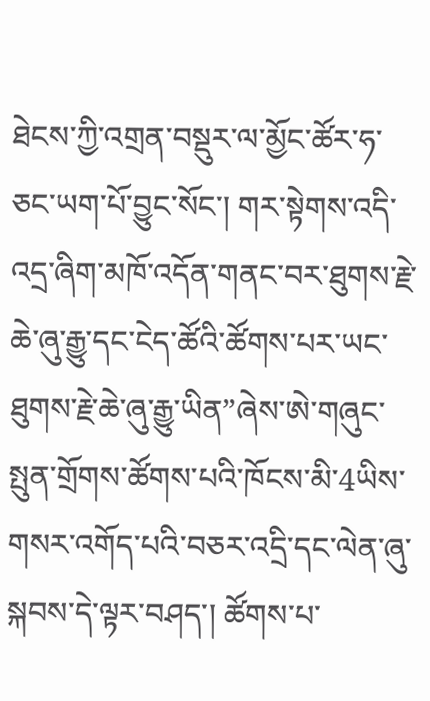ཐེངས་ཀྱི་འགྲན་བསྡུར་ལ་མྱོང་ཚོར་ཧ་ཅང་ཡག་པོ་བྱུང་སོང་། གར་སྟེགས་འདི་འདྲ་ཞིག་མཁོ་འདོན་གནང་བར་ཐུགས་རྗེ་ཆེ་ཞུ་རྒྱུ་དང་ངེད་ཚོའི་ཚོགས་པར་ཡང་ཐུགས་རྗེ་ཆེ་ཞུ་རྒྱུ་ཡིན”ཞེས་ཨེ་གཞུང་སྤུན་གྲོགས་ཚོགས་པའི་ཁོངས་མི་4ཡིས་གསར་འགོད་པའི་བཅར་འདྲི་དང་ལེན་ཞུ་སྐབས་དེ་ལྟར་བཤད་། ཚོགས་པ་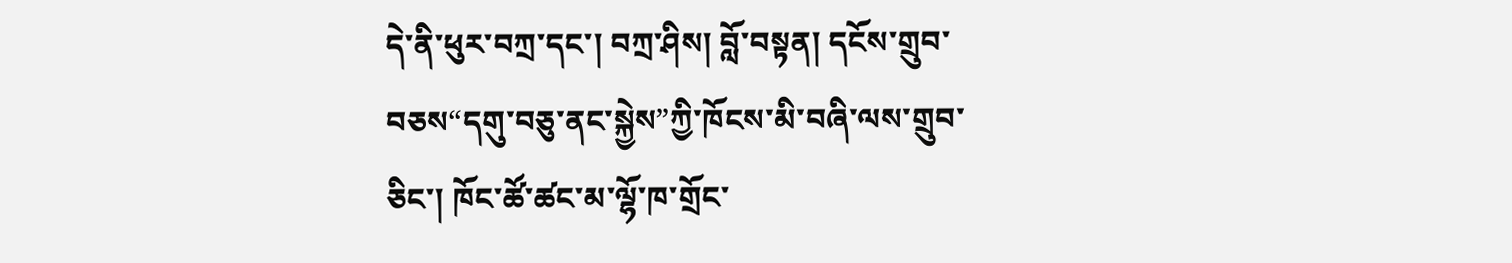དེ་ནི་ཕུར་བཀྲ་དང་། བཀྲ་ཤིས། བློ་བསྟན། དངོས་གྲུབ་བཅས“དགུ་བཅུ་ནང་སྐྱེས”ཀྱི་ཁོངས་མི་བཞི་ལས་གྲུབ་ཅིང་། ཁོང་ཚོ་ཚང་མ་ལྷོ་ཁ་གྲོང་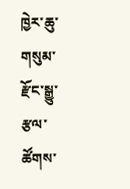ཁྱེར་ཆུ་གསུམ་རྫོང་སྒྱུ་རྩལ་ཚོགས་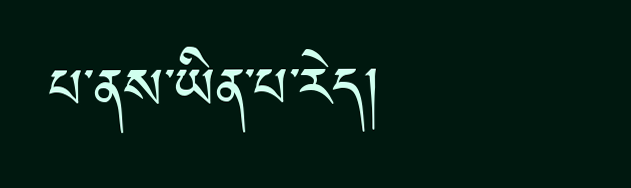པ་ནས་ཡིན་པ་རེད།